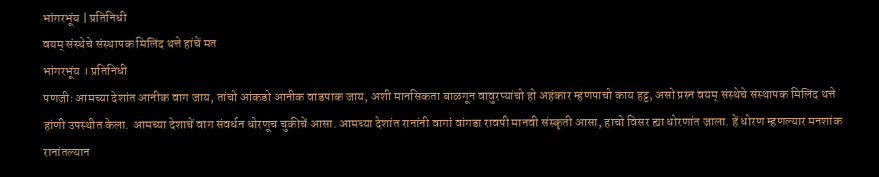भांगरभूंय | प्रतिनिधी
वयम् संस्थेचे संस्थापक मिलिंद थत्ते हांचें मत
भांगरभूंय । प्रतिनिधी
पणजीः आमच्या देशांत आनीक वाग जाय, तांचो आंकडो आनीक वाडपाक जाय, अशी मानसिकता बाळगून वावुरप्यांचो हो अहंकार म्हणपाचो काय हट्ट, असो प्रस्न वयम् संस्थेचे संस्थापक मिलिंद थत्ते हांणी उपस्थीत केला. आमच्या देशाचें वाग संवर्धन धोरणूच चुकीचें आसा. आमच्या देशांत रानांनी वागां वांगडा रावपी मानवी संस्कृती आसा, हाचो विसर ह्या धोरणांत जाला. हें धोरण म्हणल्यार मनशांक रानांतल्यान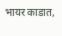भायर काडात,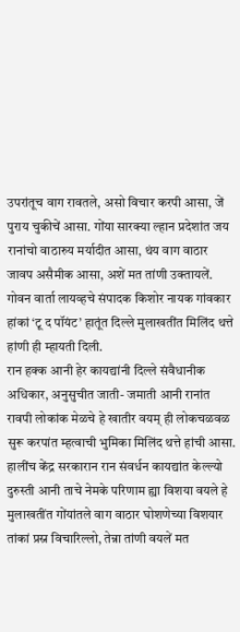उपरांतूच वाग रावतले, असो विचार करपी आसा, जें पुराय चुकीचें आसा. गोंया सारक्या ल्हान प्रदेशांत जय रानांचो वाठारुय मर्यादीत आसा, थंय वाग वाठार जावप असैमीक आसा, अशें मत तांणी उक्तायलें.
गोवन वार्ता लायव्हचे संपादक किशोर नायक गांवकार हांकां ‘टू द पॉयंट’ हातूंत दिल्ले मुलाखतींत मिलिंद थत्ते हांणी ही म्हायती दिली.
रान हक्क आनी हेर कायद्यांनी दिल्ले संवैधानीक अधिकार, अनुसुचीत जाती- जमाती आनी रानांत रावपी लोकांक मेळचे हे खातीर वयम् ही लोकचळवळ सुरू करपांत म्हत्वाची भुमिका मिलिंद थत्ते हांची आसा. हालींच केंद्र सरकारान रान संवर्धन कायद्यांत केल्ल्यो दुरुस्ती आनी ताचे नेमके परिणाम ह्या विशया वयले हे मुलाखतींत गोंयांतले वाग वाठार घोशणेच्या विशयार तांकां प्रस्न विचारिल्लो, तेन्ना तांणी वयलें मत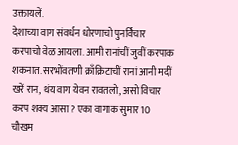उक्तायलें.
देशाच्या वाग संवर्धन धोरणाचो पुनर्विचार करपाचो वेळ आयला. आमी रानांचीं जुवीं करपाक शकनात. सरभोंवतणी क्राँक्रिटाचीं रानां आनी मदीं खरें रान, थंय वाग येवन रावतलो, असो विचार करप शक्य आसा? एका वागाक सुमार 10 चौखम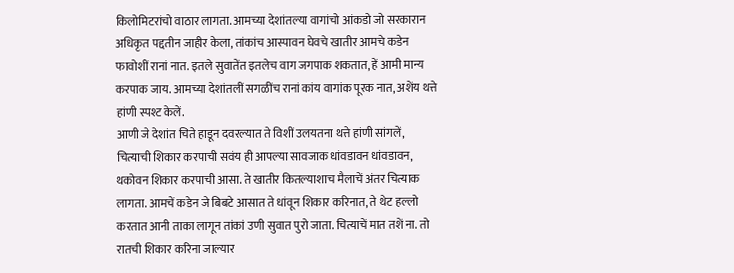किलोमिटरांचो वाठार लागता. आमच्या देशांतल्या वागांचो आंकडो जो सरकारान अधिकृत पद्दतीन जाहीर केला, तांकांच आस्पावन घेवचे खातीर आमचे कडेन फावोशीं रानां नात. इतले सुवातेंत इतलेच वाग जगपाक शकतात, हें आमी मान्य करपाक जाय. आमच्या देशांतलीं सगळींच रानां कांय वागांक पूरक नात, अशेंय थत्ते हांणी स्पश्ट केलें.
आणी जे देशांत चिते हाडून दवरल्यात ते विशीं उलयतना थत्ते हांणी सांगलें, चित्याची शिकार करपाची सवंय ही आपल्या सावजाक धांवडावन धांवडावन, थकोवन शिकार करपाची आसा. ते खातीर कितल्याशाच मैलाचें अंतर चित्याक लागता. आमचें कडेन जे बिबटे आसात ते धांवून शिकार करिनात, ते थेट हल्लो करतात आनी ताका लागून तांकां उणी सुवात पुरो जाता. चित्याचें मात तशें ना. तो रातची शिकार करिना जाल्यार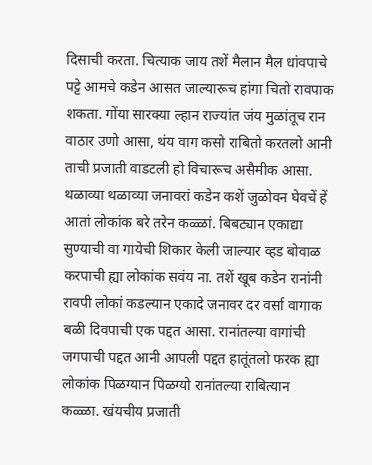दिसाची करता. चित्याक जाय तशें मैलान मैल धांवपाचे पट्टे आमचे कडेन आसत जाल्यारूच हांगा चितो रावपाक शकता. गोंया सारक्या ल्हान राज्यांत जंय मुळांतूच रान वाठार उणो आसा, थंय वाग कसो राबितो करतलो आनी ताची प्रजाती वाडटली हो विचारूच असैमीक आसा. थळाव्या थळाव्या जनावरां कडेन कशें जुळोवन घेवचें हें आतां लोकांक बरे तरेन कळ्ळां. बिबट्यान एकाद्या सुण्याची वा गायेची शिकार केली जाल्यार व्हड बोवाळ करपाची ह्या लोकांक सवंय ना. तशें खूब कडेन रानांनी रावपी लोकां कडल्यान एकादे जनावर दर वर्सा वागाक बळी दिवपाची एक पद्दत आसा. रानांतल्या वागांची जगपाची पद्दत आनी आपली पद्दत हातूंतलो फरक ह्या लोकांक पिळग्यान पिळग्यो रानांतल्या राबित्यान कळ्ळा. खंयचीय प्रजाती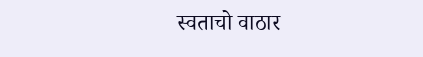स्वताचो वाठार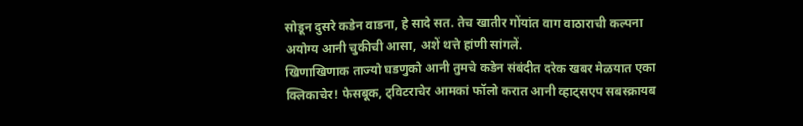सोडून दुसरे कडेन वाडना, हे सादे सत. तेच खातीर गोंयांत वाग वाठाराची कल्पना अयोग्य आनी चुकीची आसा, अशें थत्ते हांणी सांगलें.
खिणाखिणाक ताज्यो घडणुको आनी तुमचे कडेन संबंदीत दरेक खबर मेळयात एका क्लिकाचेर! फेसबूक, ट्विटराचेर आमकां फॉलो करात आनी व्हाट्सएप सबस्क्रायब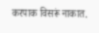करपाक विसरूं नाकात.